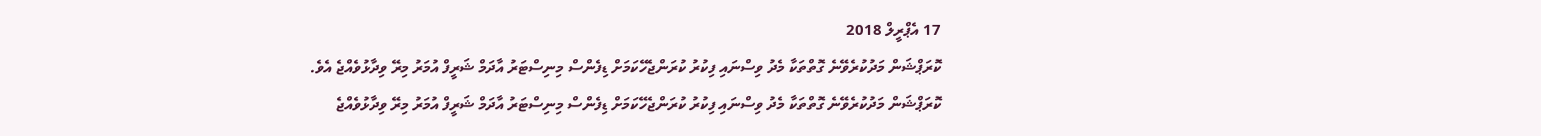17 އެޕްރީލް 2018
ކޮރަޕްޝަން މަދުކުރެވޭނެ ގޮތްތަކާ މެދު ވިސްނައި ފިކުރު ކުރަންޖެހޭކަމަށް ޑިފެންސް މިނިސްޓަރު އާދަމް ޝަރީފް އުމަރު މިރޭ ވިދާޅުވެއްޖެ އެވެ.
ކޮރަޕްޝަން މަދުކުރެވޭނެ ގޮތްތަކާ މެދު ވިސްނައި ފިކުރު ކުރަންޖެހޭކަމަށް ޑިފެންސް މިނިސްޓަރު އާދަމް ޝަރީފް އުމަރު މިރޭ ވިދާޅުވެއްޖެ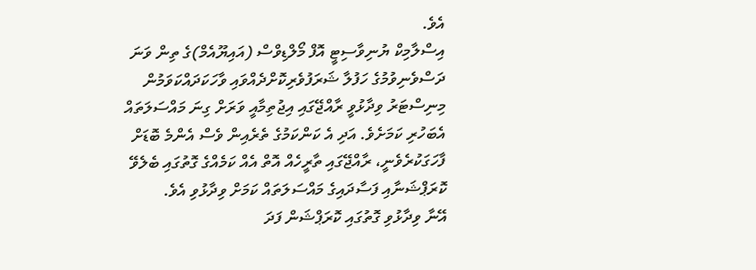އެވެ.
އިސްލާމިކް ޔުނިވާސިޓީ އޮފް މޯލްޑިވްސް (އައިޔޫއެމް)ގެ ތިން ވަނަ ދަސްވެނިވުމުގެ ހަފުލާ ޝަރަފުވެރިކޮށްދެއްވައި ވާހަކަދައްކަވަމުން މިނިސްޓަރު ވިދާޅުވީ ރާއްޖޭގައި އިޖުތިމާއީ ވަރަށް ގިނަ މައްސަލަތައް އެބަހުރި ކަމަށެވެ. އަދި އެ ކަންކަމުގެ ތެރެއިން ވެސް އެންމެ ބޮޑަށް ފާހަގަކުރެވެނީ، ރާއްޖޭގައި ތާރީހެއް އޮތް އެއް ކަމެއްގެ ގޮތުގައި ބެލެވޭ ކޮރަޕްޝަނާއި ފަސާދައިގެ މައްސަލަތައް ކަމަށް ވިދާޅުވި އެވެ.
އޭނާ ވިދާޅުވި ގޮތުގައި ކޮރަޕްޝަން ފަދަ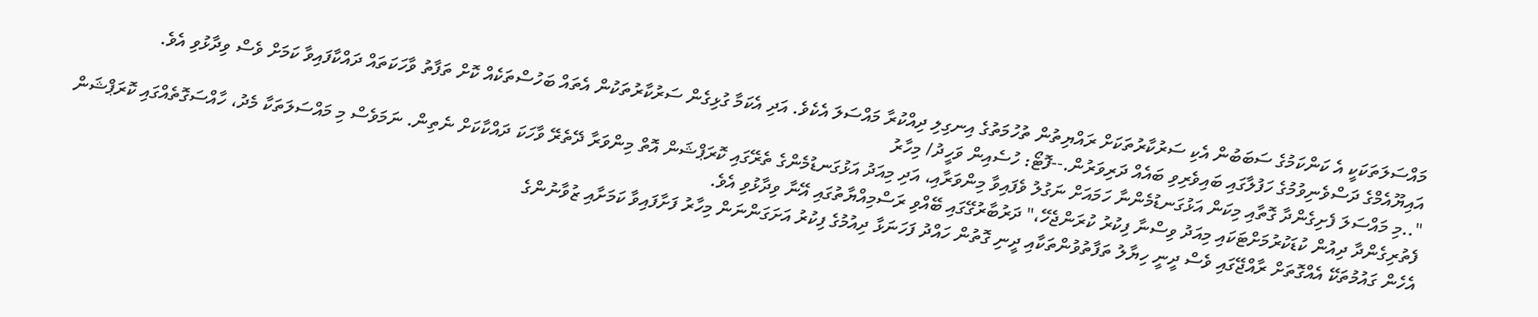މައްސަލަތަކަކީ އެ ކަންކަމުގެ ސަބަބުން އެކި ސަރުކާރުތަކަށް ރައްޔިތުން ތުހުމަތުގެ އިނގިލި ދިއްކުރާ މައްސަލަ އެކެވެ. އަދި އެކަމާ ގުޅިގެން ސަރުކާރުތަކުން އެތައް ބަހުސްތަކެއް ކޮށް ތަފާތު ވާހަކަތައް ދައްކާފައިވާ ކަމަށް ވެސް ވިދާޅުވި އެވެ.
އައިޔޫއެމްގެ ދަސްވެނިވުމުގެ ހަފުލާގައި ބައިވެރިވި ބައެއް ދަރިވަރުން.--ފޮޓޯ: ހުސެއިން ވަހީދު/ މިހާރު
"..މި މައްސަލަ ފެށިގެންދާ ގޮތާއި މިކަން އަޅުގަނޑުމެންނާ ހަމައަށް ނަގުލު ވެފައިވާ މިންވަރާއި، އަދި މިއަދު އަޅުގަނޑުމެންގެ ތެރޭގައި ކޮރަޕްޝަން އޮތް މިންވަރާ ދޭތެރޭ ވާހަކަ ދައްކާކަށް ނެތިން. ނަމަވެސް މި މައްސަލަތަކާ މެދު، ހާއްސަގޮތެއްގައި ކޮރަޕްޝަން ފެތުރިގެންދާ ދިއުން ކުޑަކުރުމަށްޓަކައި މިއަދު ވިސްނާ ފިކުރު ކުރަންޖެހޭ،" ދަރުބާރުގޭގައި ބޭއްވި ރަސްމިއްޔާތުގައި އޭނާ ވިދާޅުވި އެވެ.
އެހެން ގައުމުތަކޭ އެއްގޮތަށް ރާއްޖޭގައި ވެސް ދީނީ ހިޔާލު ތަފާތުވުންތަކާއި ދީނި ގޮތުން ހައްދު ފަހަނަޅާ ދިއުމުގެ ފިކުރު އަށަގަންނަން މިހާރު ފަށާފައިވާ ކަމަށާއި ޒުވާނުންގެ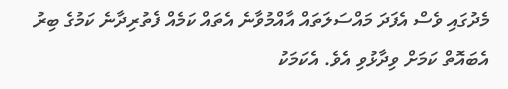މެދުގައި ވެސް އެފަދަ މައްސަލަތައް އާއްމުވާނެ އެތައް ކަމެއް ފެތުރިދާނެ ކަމުގެ ބިރު އެބައޮތް ކަމަށް ވިދާޅުވި އެވެ. އެކަމަކު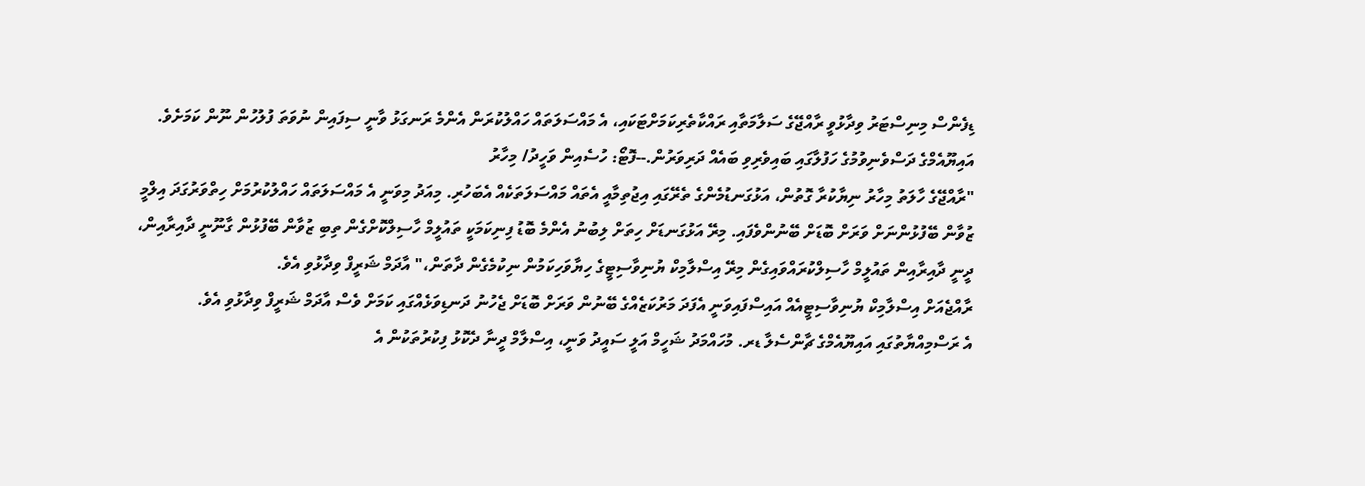ޑިފެންސް މިނިސްޓަރު ވިދާޅުވީ ރާއްޖޭގެ ސަލާމަތާއި ރައްކާތެރިކަމަށްޓަކައި، އެ މައްސަލަތައް ހައްލުކުރަން އެންމެ ރަނގަޅު ވާނީ ސިފައިން ނުވަތަ ފުލުހުން ނޫން ކަމަށެވެ.
އައިޔޫއެމްގެ ދަސްވެނިވުމުގެ ހަފުލާގައި ބައިވެރިވި ބައެއް ދަރިވަރުން.--ފޮޓޯ: ހުސެއިން ވަހީދު/ މިހާރު
"ރާއްޖޭގެ ހާލަތު މިހާރު ނިޔާކުރާ ގޮތުން، އަޅުގަނޑުމެންގެ ތެރޭގައި އިޖުތިމާއީ އެތައް މައްސަލަތަކެއް އެބަހުރި. މިއަދު މިވަނީ އެ މައްސަލަތައް ހައްލުކުރުމަށް ހިތްވަރުގަދަ އިލްމީ ޒުވާން ބޭފުޅުންނަށް ވަރަށް ބޮޑަށް ބޭނުންވެފައި. މިރޭ އަޅުގަނޑަށް ހިތަށް ލިބުނު އެންމެ ބޮޑު ފިނިކަމަކީ ތައުލީމް ހާސިލްކޮށްގެން ތިބި ޒުވާން ބޭފުޅުން ގާނޫނީ ދާއިރާއިން، ދީނީ ދާއިރާއިން ތައުލީމް ހާސިލްކުރައްވައިގެން މިރޭ އިސްލާމިކް ޔުނިވާސިޓީގެ ހިޔާވަހިކަމުން ނިކުމެގެން ދާތަން،" އާދަމް ޝަރީފް ވިދާޅުވި އެވެ.
ރާއްޖެއަށް އިސްލާމިކް ޔުނިވާސިޓީއެއް އައިސްފައިވަނީ އެފަދަ މަރުކަޒެއްގެ ބޭނުން ވަރަށް ބޮޑަށް ޖެހުނު ދަނޑިވަޅެއްގައި ކަމަށް ވެސް އާދަމް ޝަރީފް ވިދާޅުވި އެވެ.
އެ ރަސްމިއްޔާތުގައި އައިޔޫއެމްގެ ޗާންސެލާ ޑރ. މުހައްމަދު ޝަހީމް އަލީ ސައީދު ވަނީ، އިސްލާމް ދީނާ ދެކޮޅު ފިކުރުތަކުން އެ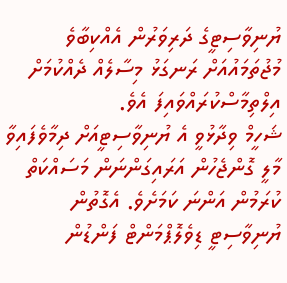ޔުނިވާސިޓީގެ ދަރިވަރުން އެއްކިބާވެ މުޖުތަމައުއަށް ރަނގަޅު މިސާލެއް ދެއްކުމަށް އިލްތިމާސްކުރައްވައިފަ އެވެ.
ޝަހީމް ވިދާޅުވީ އެ ޔުނިވާސިޓީއަށް ދިމާވެފައިވާ މާލީ ގޮންޖެހުން އަރައިގަންނަން މަސައްކަތް ކުރަމުން އަންނަ ކަމަށެވެ. އެގޮތުން ޔުނިވާސިޓީ ޑިވެލޮޕްމަންޓް ފަންޑުން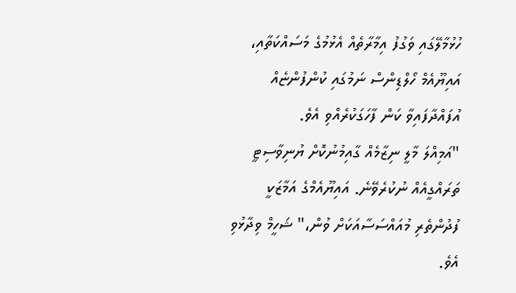ހުޅުމާލޭގައި ވަގުފު އިމާރާތެއް އެޅުމުގެ މަސައްކަތާއި، އައިޔޫއެމް ހޯލްޑިންސް ނަމުގައި ކުންފުންޏެއް އުފައްދާފައިވާ ކަން ފާހަގަކުރެއްވި އެވެ.
"އަމިއްލަ މާލީ ނިޒާމެއް ގާއިމުނުކޮށް ޔުނިވާސިޓީ ތަރައްގީއެއް ނުކުރެވޭނެ. އައިޔޫއެމްގެ އަމާޒަކީ ފުދުންތެރި މުއައްސަސާއަކަށް ވުން،" ޝަހީމް ވިދާޅުވި އެވެ.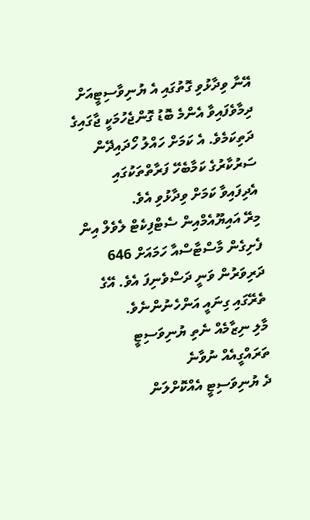އޭނާ ވިދާޅުވި ގޮތުގައި އެ ޔުނިވާސިޓީއަށް ދިމާވެފައިވާ އެންމެ ބޮޑު ގޮންޖެހުމަކީ ޖާގައިގެ ދަތިކަމެވެ. އެ ކަމަށް ހައްލު ހޯދައިދޭން ސަރުކާރުގެ ކަމާބެހޭ ފަރާތްތަކުގައި އެދިފައިވާ ކަމަށް ވިދާޅުވި އެވެ.
މިރޭ އައިޔޫއެމްއިން ސެޓްފިކެޓް ލެވެލް އިން ފެށިގެން މާސްޓާސްއާ ހަމައަށް 646 ދަރިވަރުން ވަނީ ދަސްވެނިފަ އެވެ. އޭގެ ތެރޭގައި ގިނައީ އަންހެނުންނެވެ.
މާލި ނިޒާމެއް ނެތި ޔުނިވަސިޓީ ތަރައްގީއެއް ނުވާނެ
ދެ ޔުނިވަސިޓީ އެއްކޮށްލަން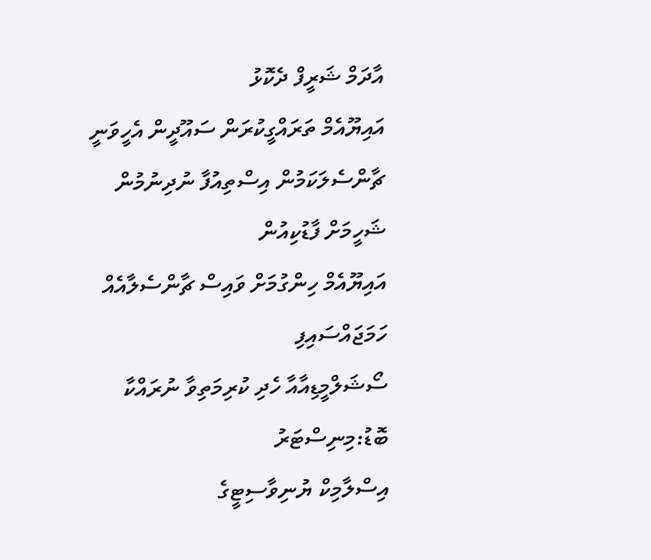އާދަމް ޝަރީފް ދެކޮޅު
އައިޔޫއެމް ތަރައްގީކުރަން ސައޫދީން އެހީވަނީ
ޗާންސެލަކަމުން އިސްތިއުފާ ނުދިނުމުން ޝަހީމަށް ފާޑުކިއުން
އައިޔޫއެމް ހިންގުމަށް ވައިސް ޗާންސެލާއެއް ހަމަޖައްސައިފި
ސޯޝަލްމީޑިއާއާ ހެދި ކުރިމަތިވާ ނުރައްކާ ބޮޑު:މިނިސްޓަރު
އިސްލާމިކް ޔުނިވާސިޓީގެ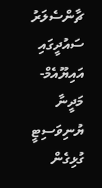ޗާންސެލަރު ސައުދީގައި
އައިޔޫއެމް-މަދީނާ ޔުނިވަސިޓީ ގުޅިގެން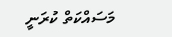މަސައްކަތް ކުރަނީ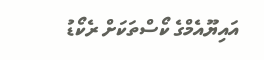އައިޔޫއެމްގެ ކޯސްތަކަށް ރެކޯޑު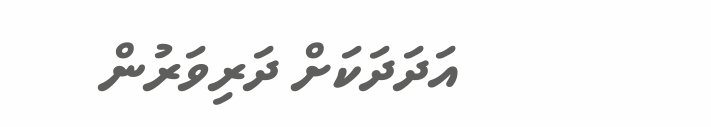އަދަދަކަށް ދަރިވަރުން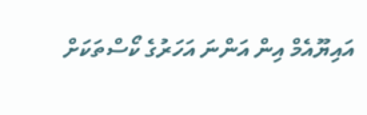އައިޔޫއެމް އިން އަންނަ އަހަރުގެ ކޯސްތަކަށް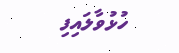ހުޅުވާލައިފި